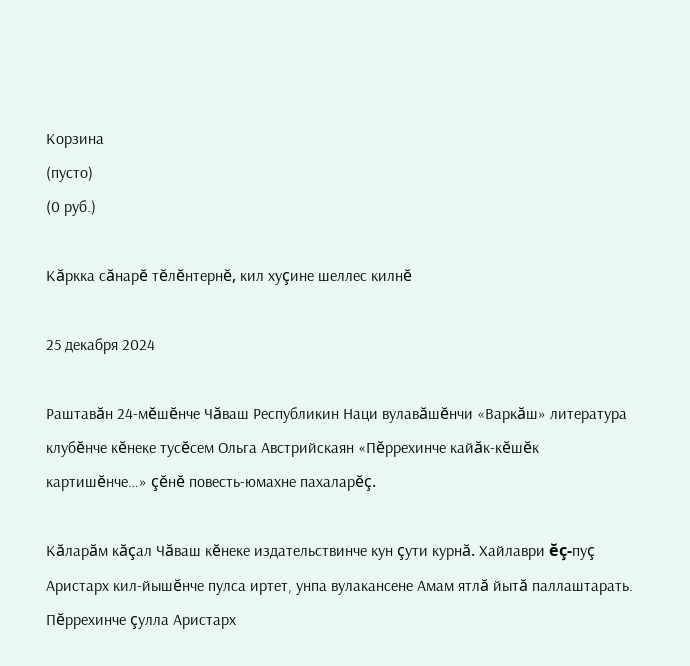Корзина
(пусто)
(0 руб.)

Кăркка сăнарĕ тĕлĕнтернĕ, кил хуçине шеллес килнĕ

25 декабря 2024

Раштавăн 24-мĕшĕнче Чăваш Республикин Наци вулавăшĕнчи «Варкăш» литература клубĕнче кĕнеке тусĕсем Ольга Австрийскаян «Пĕррехинче кайăк-кĕшĕк картишĕнче…» çĕнĕ повесть-юмахне пахаларĕç.

Кăларăм кăçал Чăваш кĕнеке издательствинче кун çути курнă. Хайлаври ĕç-пуç Аристарх кил-йышĕнче пулса иртет, унпа вулакансене Амам ятлă йытă паллаштарать. Пĕррехинче çулла Аристарх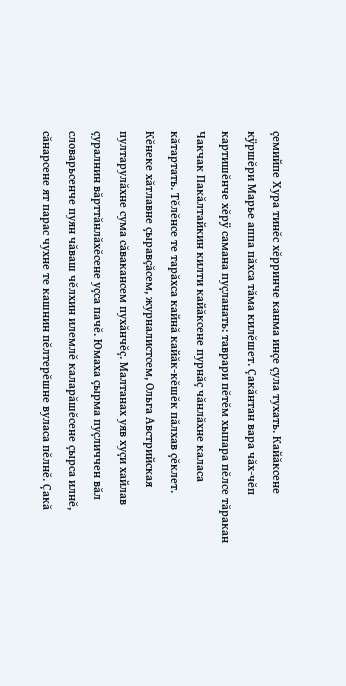çемийпе Хура тинĕс хĕрринче канма инçе çула тухать. Кайăксене кÿршĕри Марье аппа пăхса тăма килĕшет. Çакăнтан вара чăх-чĕп картишĕнче хĕрÿ самана пуçланать: таврари пĕтĕм хыпара пĕлсе тăракан Чакчак Пакăлтайкин килти кайăксене пурнăç чăнлăхне каласа кăтартать. Тĕлĕнсе те тарăхса кайнă кайăк-кĕшĕк пăлхав çĕклет.
Кĕнеке хăтлавне çыравçăсем, журналистсем, Ольга Австрийская пултарулăхне сума сăвакансем пухăнчĕç. Малтанах уяв хуçи хайлав çуралнин вăрттăнлăхĕсене уçса пачĕ. Юмаха çырма пуçличчен вăл словарьсенче пуян чăваш чĕлхин илемлĕ каларăшĕсене çырса илнĕ, сăнарсене ят парас чухне те кашнин пĕлтерĕшне вуласа пĕлнĕ. Çакă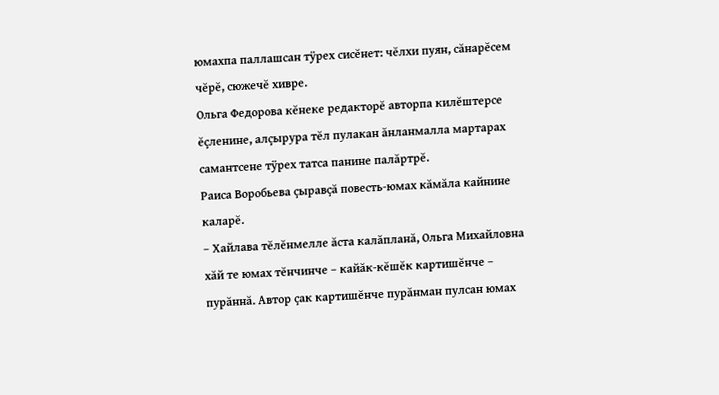юмахпа паллашсан тÿрех сисĕнет: чĕлхи пуян, сăнарĕсем чĕрĕ, сюжечĕ хивре.
Ольга Федорова кĕнеке редакторĕ авторпа килĕштерсе ĕçленине, алçырура тĕл пулакан ăнланмалла мартарах самантсене тÿрех татса панине палăртрĕ.
Раиса Воробьева çыравçă повесть-юмах кăмăла кайнине каларĕ.
– Хайлава тĕлĕнмелле ăста калăпланă, Ольга Михайловна хăй те юмах тĕнчинче – кайăк-кĕшĕк картишĕнче – пурăннă. Автор çак картишĕнче пурăнман пулсан юмах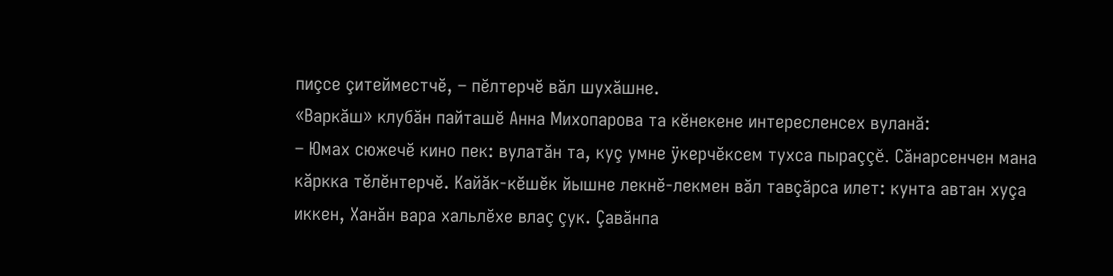пиçсе çитейместчĕ, – пĕлтерчĕ вăл шухăшне.
«Варкăш» клубăн пайташĕ Анна Михопарова та кĕнекене интересленсех вуланă:
– Юмах сюжечĕ кино пек: вулатăн та, куç умне ÿкерчĕксем тухса пыраççĕ. Сăнарсенчен мана кăркка тĕлĕнтерчĕ. Кайăк-кĕшĕк йышне лекнĕ-лекмен вăл тавçăрса илет: кунта автан хуçа иккен, Ханăн вара хальлĕхе влаç çук. Çавăнпа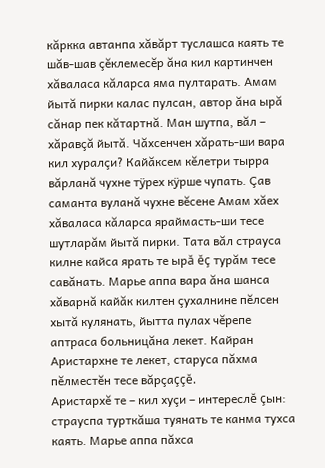кăркка автанпа хăвăрт туслашса каять те шăв-шав çĕклемесĕр ăна кил картинчен хăваласа кăларса яма пултарать. Амам йытă пирки калас пулсан, автор ăна ырă сăнар пек кăтартнă. Ман шутпа, вăл – хăравçă йытă. Чăхсенчен хăрать-ши вара кил хуралçи? Кайăксем кĕлетри тырра вăрланă чухне тÿрех кÿрше чупать. Çав саманта вуланă чухне вĕсене Амам хăех хăваласа кăларса яраймасть-ши тесе шутларăм йытă пирки. Тата вăл страуса килне кайса ярать те ырă ĕç турăм тесе савăнать. Марье аппа вара ăна шанса хăварнă кайăк килтен çухалнине пĕлсен хытă кулянать, йытта пулах чĕрепе аптраса больницăна лекет. Кайран Аристархне те лекет, старуса пăхма пĕлместĕн тесе вăрçаççĕ.
Аристархĕ те – кил хуçи – интереслĕ çын: страуспа турткăша туянать те канма тухса каять. Марье аппа пăхса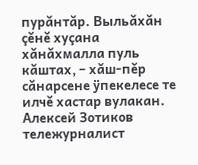пурăнтăр. Выльăхăн çĕнĕ хуçана хăнăхмалла пуль кăштах, – хăш-пĕр сăнарсене ÿпекелесе те илчĕ хастар вулакан.
Алексей Зотиков тележурналист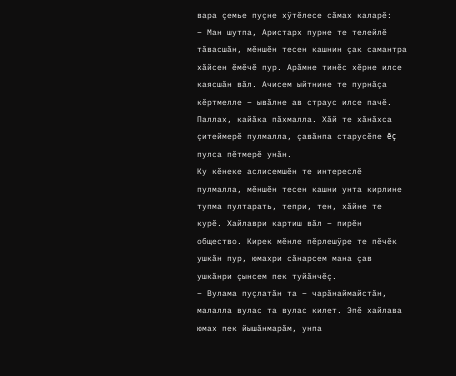вара çемье пуçне хÿтĕлесе сăмах каларĕ:
– Ман шутпа, Аристарх пурне те телейлĕ тăвасшăн, мĕншĕн тесен кашнин çак самантра хăйсен ĕмĕчĕ пур. Арăмне тинĕс хĕрне илсе каясшăн вăл. Ачисем ыйтнине те пурнăçа кĕртмелле – ывăлне ав страус илсе пачĕ. Паллах, кайăка пăхмалла. Хăй те хăнăхса çитеймерĕ пулмалла, çавăнпа старусĕпе ĕç пулса пĕтмерĕ унăн.
Ку кĕнеке аслисемшĕн те интереслĕ пулмалла, мĕншĕн тесен кашни унта кирлине тупма пултарать, тепри, тен, хăйне те курĕ. Хайлаври картиш вăл – пирĕн общество. Кирек мĕнле пĕрлешÿре те пĕчĕк ушкăн пур, юмахри сăнарсем мана çав ушкăнри çынсем пек туйăнчĕç.
– Вулама пуçлатăн та – чарăнаймайстăн, малалла вулас та вулас килет. Эпĕ хайлава юмах пек йышăнмарăм, унпа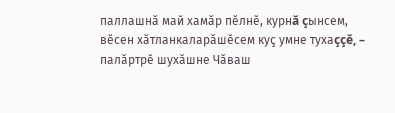паллашнă май хамăр пĕлнĕ, курнă çынсем, вĕсен хăтланкаларăшĕсем куç умне тухаççĕ, – палăртрĕ шухăшне Чăваш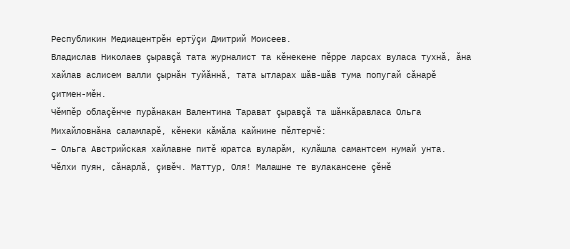Республикин Медиацентрĕн ертÿçи Дмитрий Моисеев.
Владислав Николаев çыравçă тата журналист та кĕнекене пĕрре ларсах вуласа тухнă, ăна хайлав аслисем валли çырнăн туйăннă, тата ытларах шăв-шăв тума попугай сăнарĕ çитмен-мĕн.
Чĕмпĕр облаçĕнче пурăнакан Валентина Тарават çыравçă та шăнкăравласа Ольга Михайловнăна саламларĕ, кĕнеки кăмăла кайнине пĕлтерчĕ:
– Ольга Австрийская хайлавне питĕ юратса вуларăм, кулăшла самантсем нумай унта. Чĕлхи пуян, сăнарлă, çивĕч. Маттур, Оля! Малашне те вулакансене çĕнĕ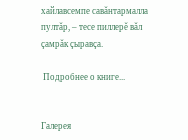хайлавсемпе савăнтармалла пултăр, – тесе пиллерĕ вăл çамрăк çыравçа.

 Подробнее о книге...


Галерея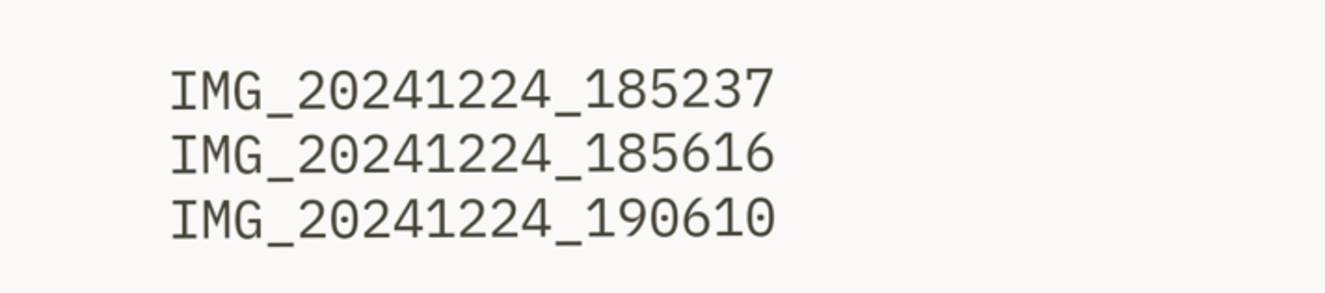IMG_20241224_185237 IMG_20241224_185616 IMG_20241224_190610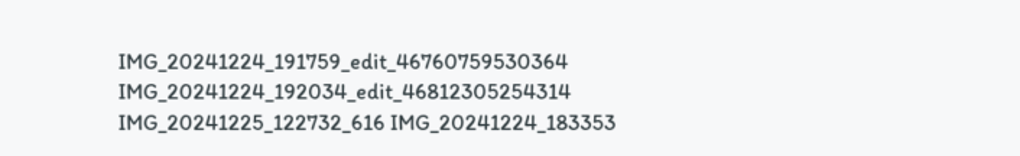IMG_20241224_191759_edit_46760759530364 IMG_20241224_192034_edit_46812305254314 IMG_20241225_122732_616 IMG_20241224_183353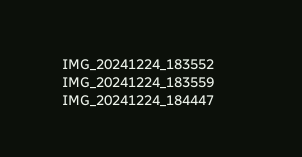IMG_20241224_183552 IMG_20241224_183559 IMG_20241224_184447